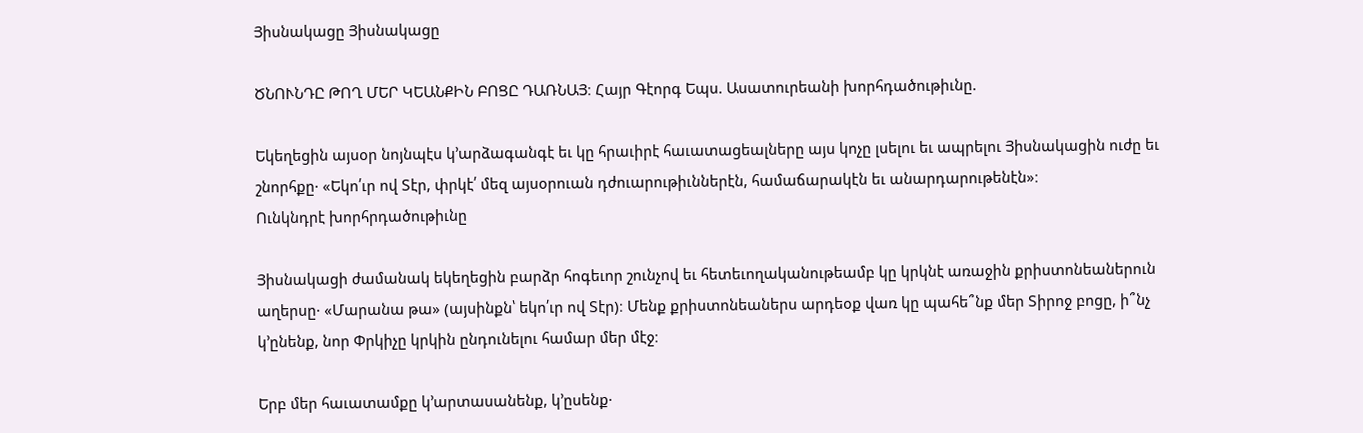Յիսնակացը Յիսնակացը

ԾՆՈՒՆԴԸ ԹՈՂ ՄԵՐ ԿԵԱՆՔԻՆ ԲՈՑԸ ԴԱՌՆԱՅ։ Հայր Գէորգ Եպս. Ասատուրեանի խորհդածութիւնը.

Եկեղեցին այսօր նոյնպէս կ’արձագանգէ եւ կը հրաւիրէ հաւատացեալները այս կոչը լսելու եւ ապրելու Յիսնակացին ուժը եւ շնորհքը· «Եկո՛ւր ով Տէր, փրկէ՛ մեզ այսօրուան դժուարութիւններէն, համաճարակէն եւ անարդարութենէն»։
Ունկնդրէ խորհրդածութիւնը

Յիսնակացի ժամանակ եկեղեցին բարձր հոգեւոր շունչով եւ հետեւողականութեամբ կը կրկնէ առաջին քրիստոնեաներուն աղերսը· «Մարանա թա» (այսինքն՝ եկո՛ւր ով Տէր)։ Մենք քրիստոնեաներս արդեօք վառ կը պահե՞նք մեր Տիրոջ բոցը, ի՞նչ կ’ընենք, նոր Փրկիչը կրկին ընդունելու համար մեր մէջ։

Երբ մեր հաւատամքը կ’արտասանենք, կ’ըսենք·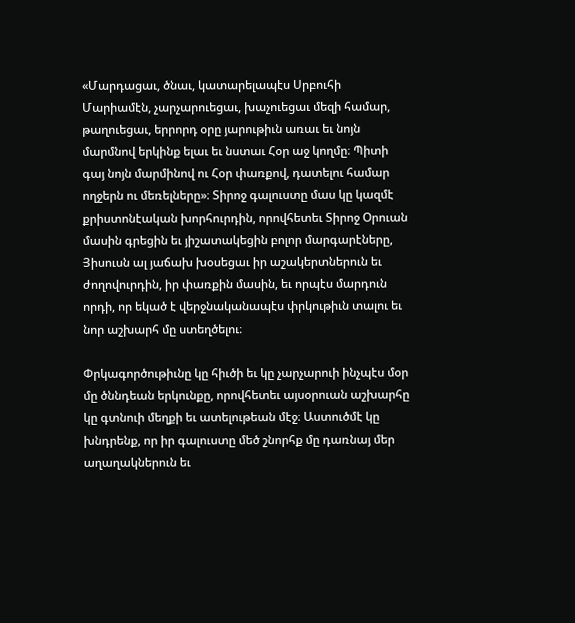«Մարդացաւ, ծնաւ, կատարելապէս Սրբուհի Մարիամէն, չարչարուեցաւ, խաչուեցաւ մեզի համար, թաղուեցաւ, երրորդ օրը յարութիւն առաւ եւ նոյն մարմնով երկինք ելաւ եւ նստաւ Հօր աջ կողմը։ Պիտի գայ նոյն մարմինով ու Հօր փառքով, դատելու համար ողջերն ու մեռելները»։ Տիրոջ գալուստը մաս կը կազմէ քրիստոնէական խորհուրդին, որովհետեւ Տիրոջ Օրուան մասին գրեցին եւ յիշատակեցին բոլոր մարգարէները, Յիսուսն ալ յաճախ խօսեցաւ իր աշակերտներուն եւ ժողովուրդին, իր փառքին մասին, եւ որպէս մարդուն որդի, որ եկած է վերջնականապէս փրկութիւն տալու եւ նոր աշխարհ մը ստեղծելու։

Փրկագործութիւնը կը հիւծի եւ կը չարչարուի ինչպէս մօր մը ծննդեան երկունքը, որովհետեւ այսօրուան աշխարհը կը գտնուի մեղքի եւ ատելութեան մէջ։ Աստուծմէ կը խնդրենք, որ իր գալուստը մեծ շնորհք մը դառնայ մեր աղաղակներուն եւ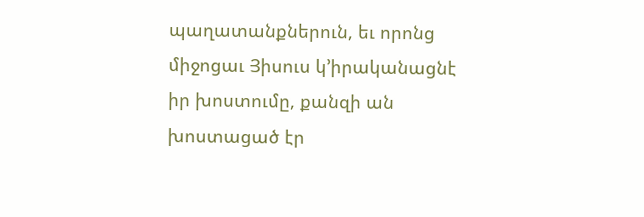պաղատանքներուն, եւ որոնց միջոցաւ Յիսուս կ’իրականացնէ իր խոստումը, քանզի ան խոստացած էր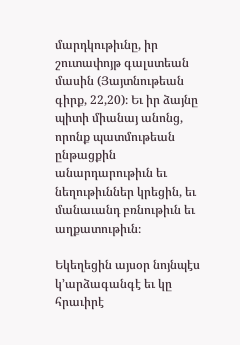մարդկութիւնը, իր շուտափոյթ գալստեան մասին (Յայտնութեան գիրք, 22,20)։ Եւ իր ձայնը պիտի միանայ անոնց, որոնք պատմութեան ընթացքին անարդարութիւն եւ նեղութիւններ կրեցին, եւ մանաւանդ բռնութիւն եւ աղքատութիւն։

Եկեղեցին այսօր նոյնպէս կ’արձագանգէ եւ կը հրաւիրէ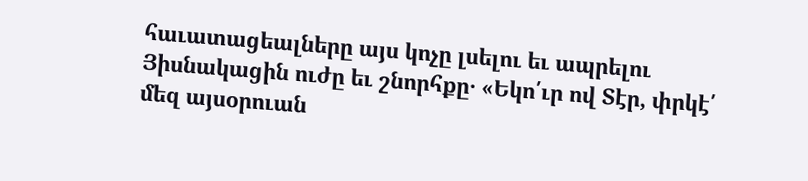հաւատացեալները այս կոչը լսելու եւ ապրելու Յիսնակացին ուժը եւ շնորհքը· «Եկո՛ւր ով Տէր, փրկէ՛ մեզ այսօրուան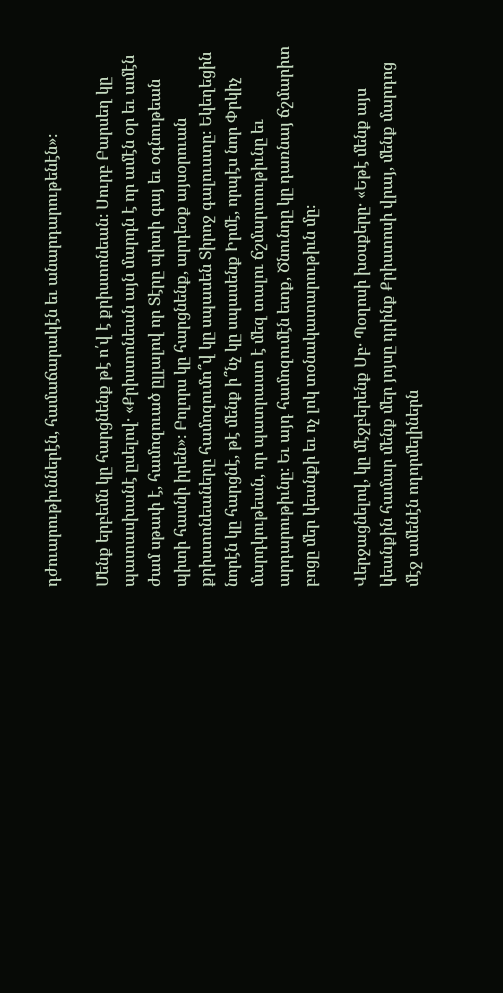դժուարութիւններէն, համաճարակէն եւ անարդարութենէն»։

Մենք երբեմն կը հարցնենք թէ ո՛վ է քրիստոնեան։ Սուրբ Բարսեղ կը պատասխանէ ըսելով· «Քրիստոնեան այն մարդն է որ ամէն օր եւ ամէն ժամ սթափ է, համոզուած ըլլալով որ Տէրը պիտի գայ եւ օգնութեան պիտի հասնի իրեն»։ Բոլորս կը հարցնենք, արդեօք այսօրուան քրիստոնեաները համոզումո՞վ կը սպասեն Տիրոջ գալուստը։ Եկեղեցին նորէն կը հարցնէ, թէ մենք ի՞նչ կը սպասենք Իրմէ, որպէս նոր Փրկիչ մարդկութեան, որ պատրաստ է մեզ տալու ճշմարտութիւնը եւ արդարութիւնը։ Եւ այդ համոզումէն ետք, Ծնունդը կը դառնայ ճշմարիտ բոցը մեր կեանքի եւ ոչ լոկ տօնակատարութիւն մը։

Վերջացնելով, կը մէջբերենք Սբ· Պօղոսի խօսքերը· «Եթէ մենք այս կեանքին համար մենք մեր յոյսը դրինք Քրիստոսի վրայ, մենք մարդոց մէջ ամենէն ողորմելիներն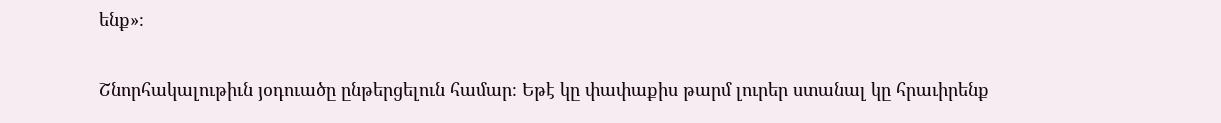ենք»։

Շնորհակալութիւն յօդուածը ընթերցելուն համար։ Եթէ կը փափաքիս թարմ լուրեր ստանալ կը հրաւիրենք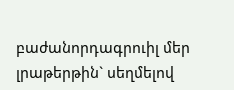բաժանորդագրուիլ մեր լրաթերթին` սեղմելով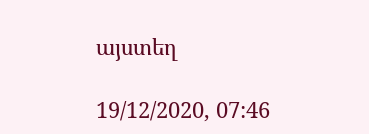այստեղ

19/12/2020, 07:46